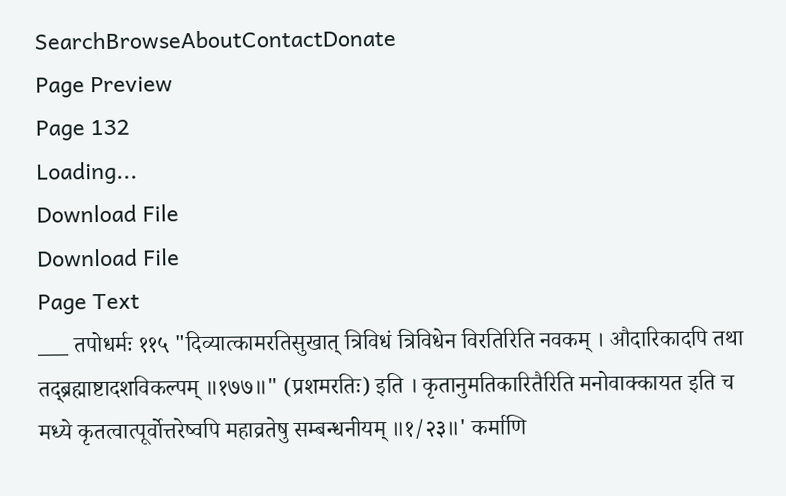SearchBrowseAboutContactDonate
Page Preview
Page 132
Loading...
Download File
Download File
Page Text
___ तपोधर्मः ११५ "दिव्यात्कामरतिसुखात् त्रिविधं त्रिविधेन विरतिरिति नवकम् । औदारिकादपि तथा तद्ब्रह्माष्टादशविकल्पम् ॥१७७॥" (प्रशमरतिः) इति । कृतानुमतिकारितैरिति मनोवाक्कायत इति च मध्ये कृतत्वात्पूर्वोत्तरेष्वपि महाव्रतेषु सम्बन्धनीयम् ॥१/२३॥' कर्माणि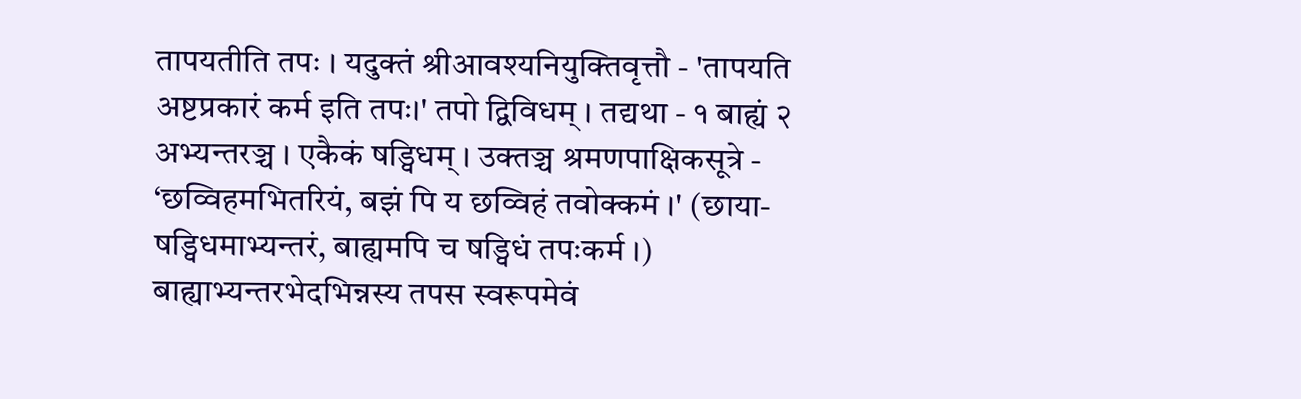तापयतीति तपः । यदुक्तं श्रीआवश्यनियुक्तिवृत्तौ - 'तापयति अष्टप्रकारं कर्म इति तपः।' तपो द्विविधम् । तद्यथा - १ बाह्यं २ अभ्यन्तरञ्च । एकैकं षड्विधम् । उक्तञ्च श्रमणपाक्षिकसूत्रे - ‘छव्विहमभितरियं, बझं पि य छव्विहं तवोक्कमं ।' (छाया- षड्विधमाभ्यन्तरं, बाह्यमपि च षड्विधं तपःकर्म ।) बाह्याभ्यन्तरभेदभिन्नस्य तपस स्वरूपमेवं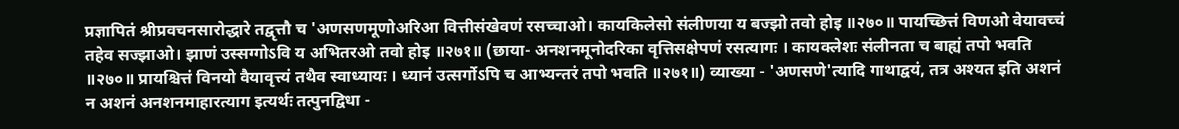प्रज्ञापितं श्रीप्रवचनसारोद्धारे तद्वृत्तौ च 'अणसणमूणोअरिआ वित्तीसंखेवणं रसच्चाओ। कायकिलेसो संलीणया य बज्झो तवो होइ ॥२७०॥ पायच्छित्तं विणओ वेयावच्चं तहेव सज्झाओ। झाणं उस्सग्गोऽवि य अभितरओ तवो होइ ॥२७१॥ (छाया- अनशनमूनोदरिका वृत्तिसक्षेपणं रसत्यागः । कायक्लेशः संलीनता च बाह्यं तपो भवति ॥२७०॥ प्रायश्चित्तं विनयो वैयावृत्त्यं तथैव स्वाध्यायः । ध्यानं उत्सर्गोऽपि च आभ्यन्तरं तपो भवति ॥२७१॥) व्याख्या - 'अणसणे'त्यादि गाथाद्वयं, तत्र अश्यत इति अशनं न अशनं अनशनमाहारत्याग इत्यर्थः तत्पुनद्विधा -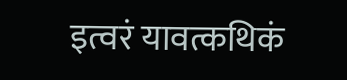इत्वरं यावत्कथिकं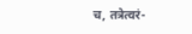च, तत्रेत्वरं-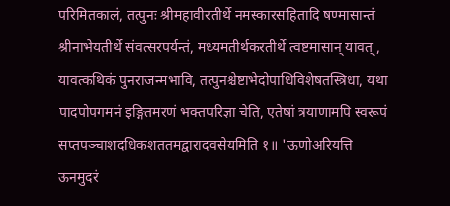परिमितकालं, तत्पुनः श्रीमहावीरतीर्थे नमस्कारसहितादि षण्मासान्तं श्रीनाभेयतीर्थे संवत्सरपर्यन्तं, मध्यमतीर्थकरतीर्थे त्वष्टमासान् यावत्, यावत्कथिकं पुनराजन्मभावि, तत्पुनश्चेष्टाभेदोपाधिविशेषतस्त्रिधा, यथा पादपोपगमनं इङ्गितमरणं भक्तपरिज्ञा चेति, एतेषां त्रयाणामपि स्वरूपं सप्तपञ्चाशदधिकशततमद्वारादवसेयमिति १॥ 'ऊणोअरियत्ति ऊनमुदरं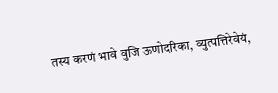तस्य करणं भावे वुजि ऊणोदरिका, व्युत्पत्तिरेवेयं,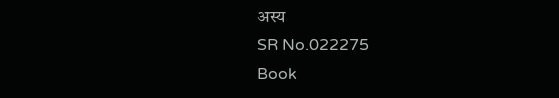अस्य
SR No.022275
Book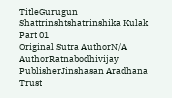TitleGurugun Shattrinshtshatrinshika Kulak Part 01
Original Sutra AuthorN/A
AuthorRatnabodhivijay
PublisherJinshasan Aradhana Trust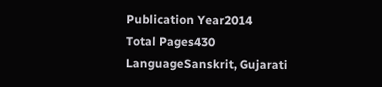Publication Year2014
Total Pages430
LanguageSanskrit, Gujarati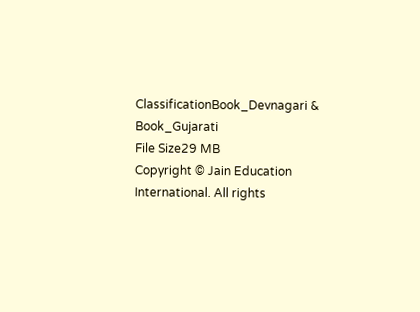ClassificationBook_Devnagari & Book_Gujarati
File Size29 MB
Copyright © Jain Education International. All rights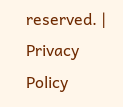reserved. | Privacy Policy